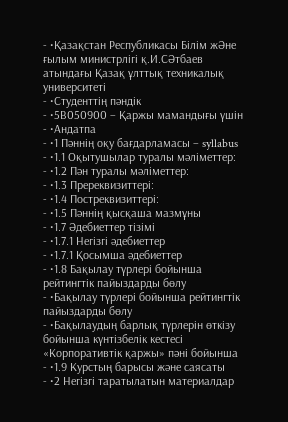- •Қазақстан Республикасы Білім жӘне ғылым министрлігі қ.И.СӘтбаев атындағы Қазақ ұлттық техникалық университеті
- •Студенттің пәндік
- •5В050900 – Қаржы мамандығы үшін
- •Андатпа
- •1 Пәннің оқу бағдарламасы – syllabus
- •1.1 Оқытушылар туралы мәліметтер:
- •1.2 Пән туралы мәліметтер:
- •1.3 Пререквизиттері:
- •1.4 Постреквизиттері:
- •1.5 Пәннің қысқаша мазмұны
- •1.7 Әдебиеттер тізімі
- •1.7.1 Негізгі әдебиеттер
- •1.7.1 Қосымша әдебиеттер
- •1.8 Бақылау түрлері бойынша рейтингтік пайыздарды бөлу
- •Бақылау түрлері бойынша рейтингтік пайыздарды бөлу
- •Бақылаудың барлық түрлерін өткізу бойынша күнтізбелік кестесі «Корпоративтік қаржы» пәні бойынша
- •1.9 Курстың барысы және саясаты
- •2 Негізгі таратылатын материалдар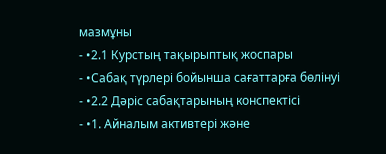мазмұны
- •2.1 Курстың тақырыптық жоспары
- •Сабақ түрлері бойынша сағаттарға бөлінуі
- •2.2 Дәріс сабақтарының конспектісі
- •1. Айналым активтері және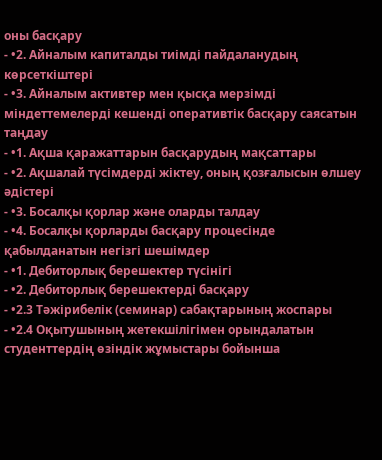оны басқару
- •2. Айналым капиталды тиімді пайдаланудың көрсеткіштері
- •3. Айналым активтер мен қысқа мерзімді міндеттемелерді кешенді оперативтік басқару саясатын таңдау
- •1. Ақша қаражаттарын басқарудың мақсаттары
- •2. Ақшалай түсімдерді жіктеу, оның қозғалысын өлшеу әдістері
- •3. Босалқы қорлар және оларды талдау
- •4. Босалқы қорларды басқару процесінде қабылданатын негізгі шешімдер
- •1. Дебиторлық берешектер түсінігі
- •2. Дебиторлық берешектерді басқару
- •2.3 Тәжірибелік (семинар) сабақтарының жоспары
- •2.4 Оқытушының жетекшілігімен орындалатын студенттердің өзіндік жұмыстары бойынша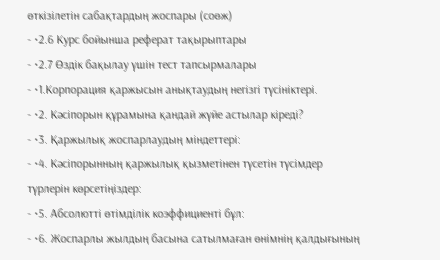өткізілетін сабақтардың жоспары (соөж)
- •2.6 Курс бойынша реферат тақырыптары
- •2.7 Өздік бақылау үшін тест тапсырмалары
- •1.Корпорация қаржысын анықтаудың негiзгi түсiнiктерi.
- •2. Кәсіпорын құрамына қандай жүйе астылар кіреді?
- •3. Қаржылық жоспарлаудың мiндеттерi:
- •4. Кәсiпорынның қаржылық қызметiнен түсетiн түсiмдер түрлерiн көрсетiңiздер:
- •5. Абсолюттi өтiмдiлiк коэффициентi бұл:
- •6. Жоспарлы жылдың басына сатылмаған өнiмнiң қалдығының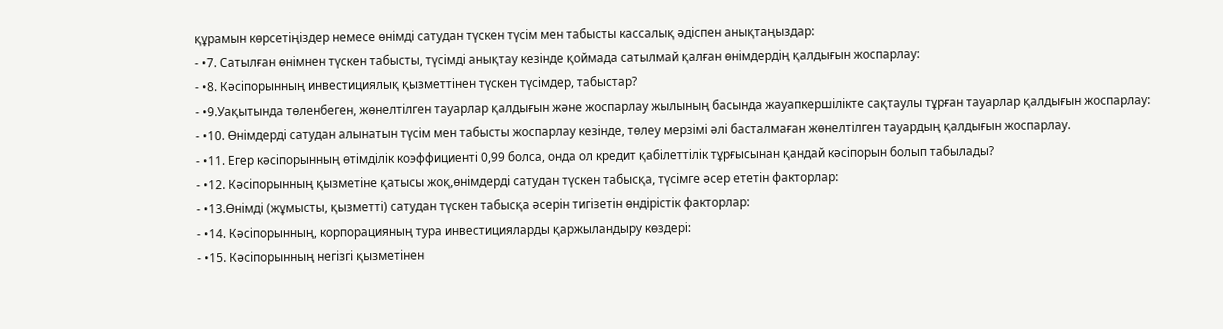құрамын көрсетiңiздер немесе өнiмдi сатудан түскен түсiм мен табысты кассалық әдiспен анықтаңыздар:
- •7. Сатылған өнiмнен түскен табысты, түсiмдi анықтау кезiнде қоймада сатылмай қалған өнiмдердiң қалдығын жоспарлау:
- •8. Кәсiпорынның инвестициялық қызметтiнен түскен түсiмдер, табыстар?
- •9.Уақытында төленбеген, жөнелтiлген тауарлар қалдығын және жоспарлау жылының басында жауапкершiлiкте сақтаулы тұрған тауарлар қалдығын жоспарлау:
- •10. Өнiмдердi сатудан алынатын түсiм мен табысты жоспарлау кезiнде, төлеу мерзiмi әлi басталмаған жөнелтiлген тауардың қалдығын жоспарлау.
- •11. Егер кәсiпорынның өтiмдiлiк коэффициентi 0,99 болса, онда ол кредит қабiлеттiлiк тұрғысынан қандай кәсiпорын болып табылады?
- •12. Кәсiпорынның қызметiне қатысы жоқ,өнiмдердi сатудан түскен табысқа, түсiмге әсер ететiн факторлар:
- •13.Өнiмдi (жұмысты, қызметтi) сатудан түскен табысқа әсерiн тигiзетiн өндiрiстiк факторлар:
- •14. Кәсiпорынның, корпорацияның тура инвестицияларды қаржыландыру көздерi:
- •15. Кәсiпорынның негiзгi қызметiнен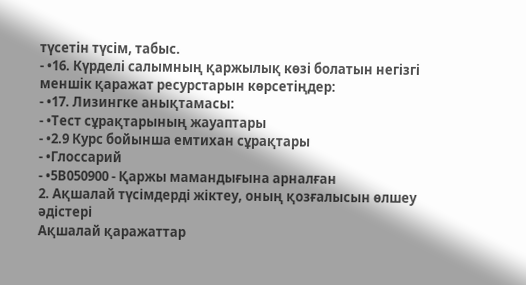түсетiн түсiм, табыс.
- •16. Күрделi салымның қаржылық көзi болатын негiзгi меншiк қаражат ресурстарын көрсетiңдер:
- •17. Лизингке анықтамасы:
- •Тест сұрақтарының жауаптары
- •2.9 Курс бойынша емтихан сұрақтары
- •Глоссарий
- •5В050900 - Қаржы мамандығына арналған
2. Ақшалай түсімдерді жіктеу, оның қозғалысын өлшеу әдістері
Ақшалай қаражаттар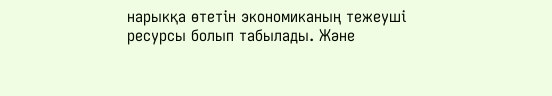нарыкқа өтетін экономиканың тежеуші ресурсы болып табылады. Және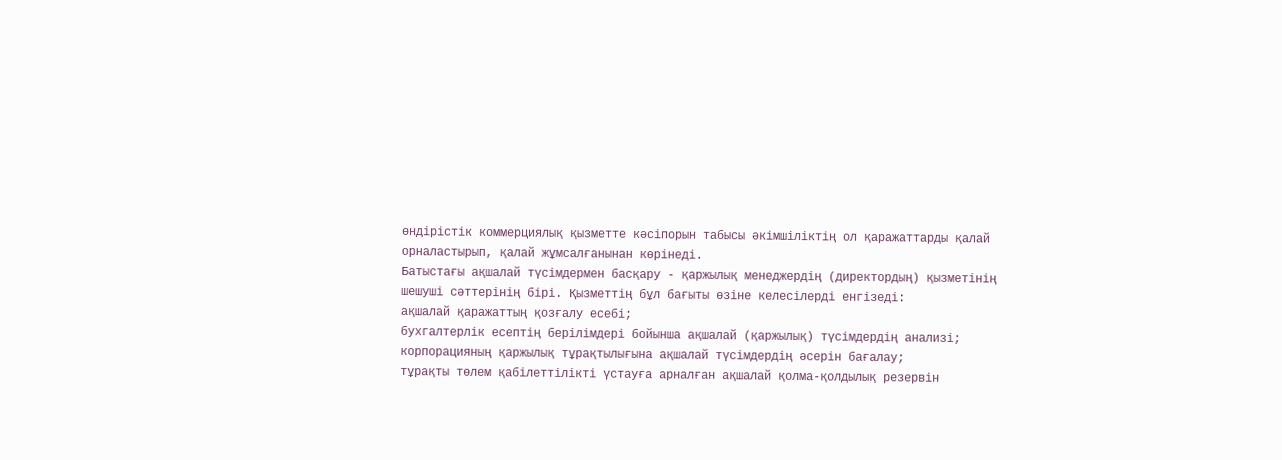өндірістік коммерциялық қызметте кәсіпорын табысы әкімшіліктің ол қаражаттарды қалай орналастырып, қалай жұмсалғанынан көрінеді.
Батыстағы ақшалай түсімдермен басқару - қаржылық менеджердің (директордың) қызметінің шешуші сәттерінің бірі. Қызметтің бұл бағыты өзіне келесілерді енгізеді:
ақшалай қаражаттың қозғалу есебі;
бухгалтерлік есептің берілімдері бойынша ақшалай (қаржылық) түсімдердің анализі;
корпорацияның қаржылық тұрақтылығына ақшалай түсімдердің әсерін бағалау;
тұрақты төлем қабілеттілікті үстауға арналған ақшалай қолма-қолдылық резервін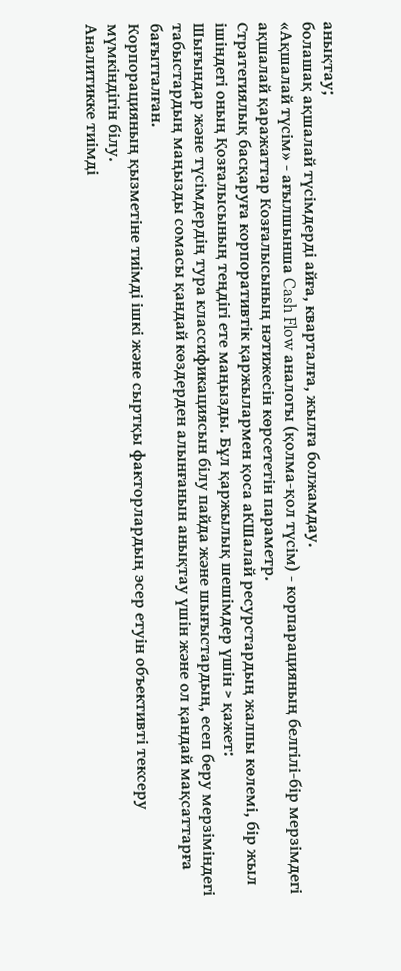анықтау;
болашақ ақшалай түсімдерді айға, кварталға, жылға болжамдау.
«Ақшалай түсім» - ағылшынша Cash Flow аналогы (қолма-қол түсім) - корпарацияның белгілі-бір мерзімдегі ақшалай қаражаттар Козғалысының нәтижесін көрсететін параметр.
Стратегиялық басқаруға корпоративтік қаржылармен қоса аКШалай ресурстардың жалпы көлемі, бір жыл ішіндегі оның Қозғалысының теңдігі ете маңызды. Бұл қаржылық шешімдер үшін > қажет:
Шығындар және түсімдердің тура классификациясын білу пайда және шығыстардың, есеп беру мерзіміндегі табыстардың маңызды сомасы қандай көздерден алынғанын анықтау үшін және ол қандай мақсаттарға бағытгалған.
Корпорацияның қызметіне тиімді ішкі және сыртқы факторлардың эсер етуін объективті тексеру мүмкіндігін білу.
Аналитикке тиімді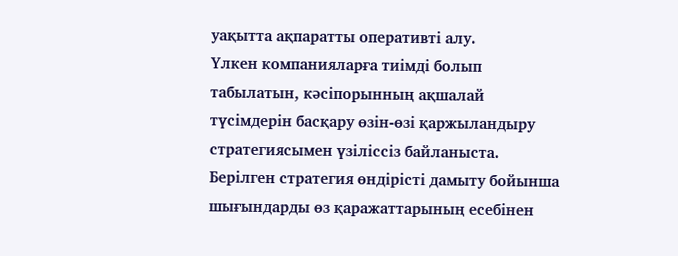уақытта ақпаратты оперативті алу.
Үлкен компанияларға тиімді болып табылатын, кәсіпорынның ақшалай түсімдерін басқару өзін-өзі қаржыландыру стратегиясымен үзіліссіз байланыста. Берілген стратегия өндірісті дамыту бойынша шығындарды өз қаражаттарының есебінен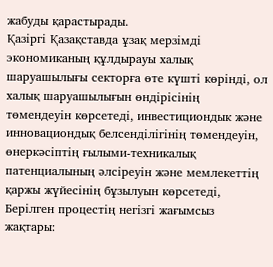жабуды қарастырады.
Қазіргі Қазақставда ұзақ мерзімді экономиканың құлдырауы халық шаруашылығы секторға өте күшті көрінді, ол халық шаруашылығын өндірісінің төмендеуін көрсетеді, инвестициондык және инновациондық белсенділігінің төмендеуін, өнеркәсіптің ғылыми-техникалық патенциалының әлсіреуін және мемлекеттің қаржы жүйесінің бұзылуын көрсетеді,
Берілген процестің негізгі жағымсыз жақтары: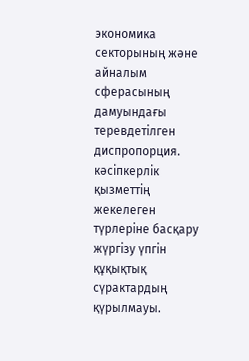экономика секторының және айналым сферасының дамуындағы теревдетілген диспропорция.
кәсіпкерлік қызметтің жекелеген түрлеріне басқару жүргізу үпгін құқықтық сүрактардың қүрылмауы.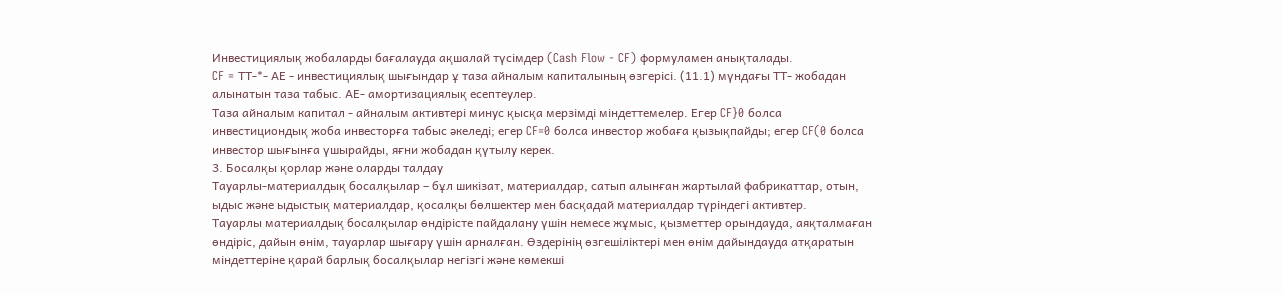Инвестициялық жобаларды бағалауда ақшалай түсімдер (Cash Flow - CF) формуламен анықталады.
CF = ТТ-*- АЕ - инвестициялық шығындар ұ таза айналым капиталының өзгерісі. (11.1) мүндағы ТТ- жобадан алынатын таза табыс. АЕ- амортизациялық есептеулер.
Таза айналым капитал - айналым активтері минус қысқа мерзімді міндеттемелер. Егер CF}0 болса инвестициондық жоба инвесторға табыс әкеледі; егер CF=0 болса инвестор жобаға қызықпайды; егер CF(0 болса инвестор шығынға үшырайды, яғни жобадан қүтылу керек.
3. Босалқы қорлар және оларды талдау
Тауарлы-материалдық босалқылар – бұл шикізат, материалдар, сатып алынған жартылай фабрикаттар, отын, ыдыс және ыдыстық материалдар, қосалқы бөлшектер мен басқадай материалдар түріндегі активтер.
Тауарлы материалдық босалқылар өндірісте пайдалану үшін немесе жұмыс, қызметтер орындауда, аяқталмаған өндіріс, дайын өнім, тауарлар шығару үшін арналған. Өздерінің өзгешіліктері мен өнім дайындауда атқаратын міндеттеріне қарай барлық босалқылар негізгі және көмекші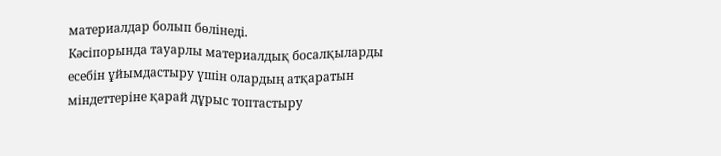материалдар болып бөлінеді.
Кәсіпорында тауарлы материалдық босалқыларды есебін ұйымдастыру үшін олардың атқаратын міндеттеріне қарай дұрыс топтастыру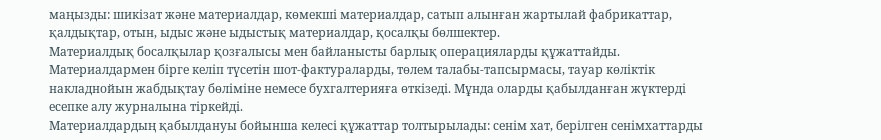маңызды: шикізат және материалдар, көмекші материалдар, сатып алынған жартылай фабрикаттар, қалдықтар, отын, ыдыс және ыдыстық материалдар, қосалқы бөлшектер.
Материалдық босалқылар қозғалысы мен байланысты барлық операцияларды құжаттайды. Материалдармен бірге келіп түсетін шот-фактураларды, төлем талабы-тапсырмасы, тауар көліктік накладнойын жабдықтау бөліміне немесе бухгалтерияға өткізеді. Мұнда оларды қабылданған жүктерді есепке алу журналына тіркейді.
Материалдардың қабылдануы бойынша келесі құжаттар толтырылады: сенім хат, берілген сенімхаттарды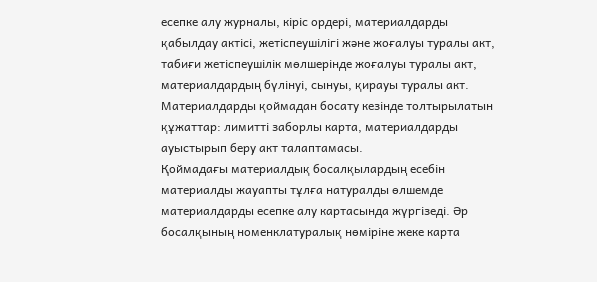есепке алу журналы, кіріс ордері, материалдарды қабылдау актісі, жетіспеушілігі және жоғалуы туралы акт, табиғи жетіспеушілік мөлшерінде жоғалуы туралы акт, материалдардың бүлінуі, сынуы, қирауы туралы акт.
Материалдарды қоймадан босату кезінде толтырылатын құжаттар: лимитті заборлы карта, материалдарды ауыстырып беру акт талаптамасы.
Қоймадағы материалдық босалқылардың есебін материалды жауапты тұлға натуралды өлшемде материалдарды есепке алу картасында жүргізеді. Әр босалқының номенклатуралық нөміріне жеке карта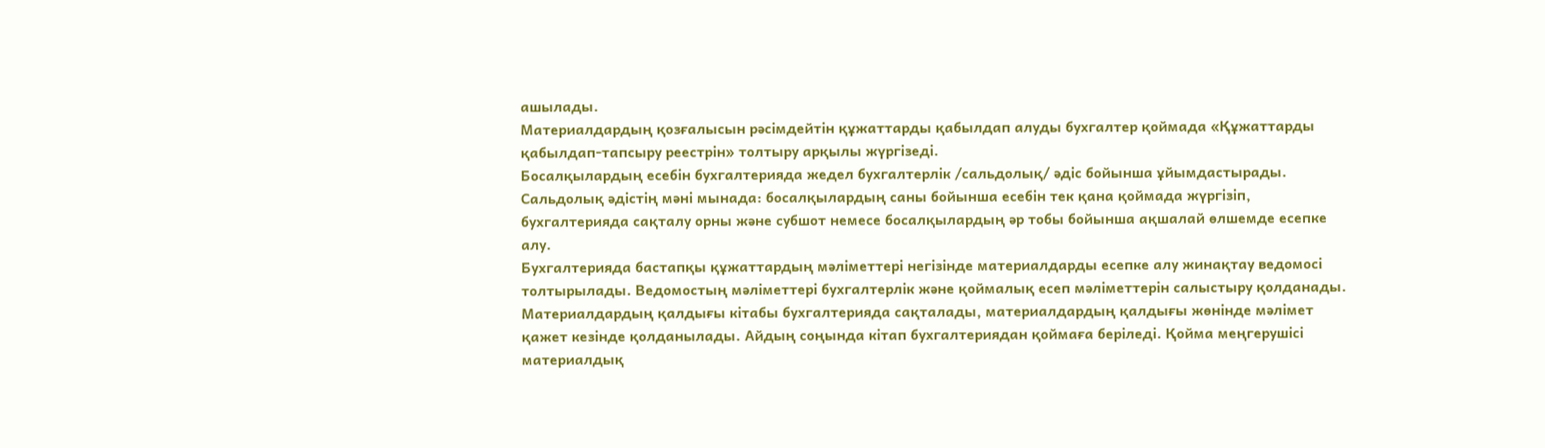ашылады.
Материалдардың қозғалысын рәсімдейтін құжаттарды қабылдап алуды бухгалтер қоймада «Құжаттарды қабылдап-тапсыру реестрін» толтыру арқылы жүргізеді.
Босалқылардың есебін бухгалтерияда жедел бухгалтерлік /сальдолық/ әдіс бойынша ұйымдастырады. Сальдолық әдістің мәні мынада: босалқылардың саны бойынша есебін тек қана қоймада жүргізіп, бухгалтерияда сақталу орны және субшот немесе босалқылардың әр тобы бойынша ақшалай өлшемде есепке алу.
Бухгалтерияда бастапқы құжаттардың мәліметтері негізінде материалдарды есепке алу жинақтау ведомосі толтырылады. Ведомостың мәліметтері бухгалтерлік және қоймалық есеп мәліметтерін салыстыру қолданады.
Материалдардың қалдығы кітабы бухгалтерияда сақталады, материалдардың қалдығы жөнінде мәлімет қажет кезінде қолданылады. Айдың соңында кітап бухгалтериядан қоймаға беріледі. Қойма меңгерушісі материалдық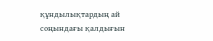құндылықтардың ай соңындағы қалдығын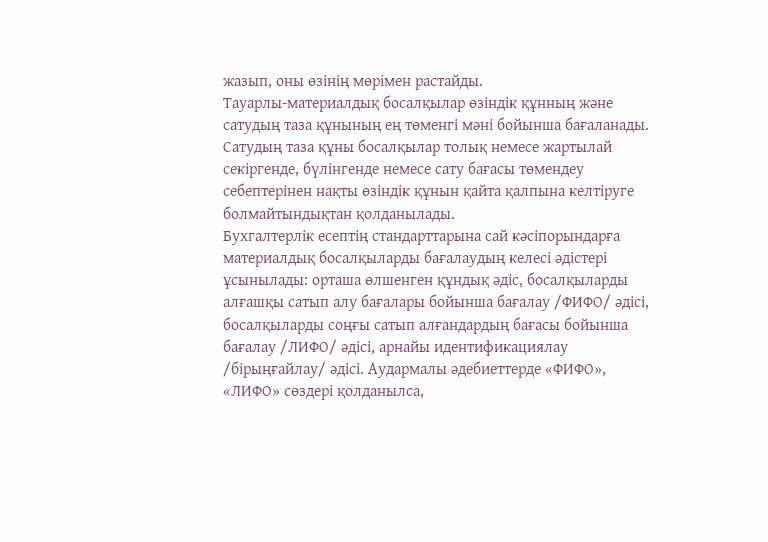жазып, оны өзінің мөрімен растайды.
Тауарлы-материалдық босалқылар өзіндік құнның және сатудың таза құнының ең төменгі мәні бойынша бағаланады. Сатудың таза құны босалқылар толық немесе жартылай секіргенде, бүлінгенде немесе сату бағасы төмендеу себептерінен нақты өзіндік құнын қайта қалпына келтіруге болмайтындықтан қолданылады.
Бухгалтерлік есептің стандарттарына сай кәсіпорындарға материалдық босалқыларды бағалаудың келесі әдістері ұсынылады: орташа өлшенген құндық әдіс, босалқыларды алғашқы сатып алу бағалары бойынша бағалау /ФИФО/ әдісі, босалқыларды соңғы сатып алғандардың бағасы бойынша бағалау /ЛИФО/ әдісі, арнайы идентификациялау /бірыңғайлау/ әдісі. Аудармалы әдебиеттерде «ФИФО», «ЛИФО» сөздері қолданылса,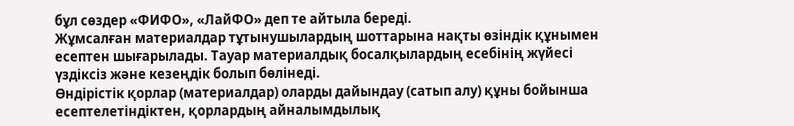бұл сөздер «ФИФО», «ЛайФО» деп те айтыла береді.
Жұмсалған материалдар тұтынушылардың шоттарына нақты өзіндік құнымен есептен шығарылады. Тауар материалдық босалқылардың есебінің жүйесі үздіксіз және кезеңдік болып бөлінеді.
Өндірістік қорлар (материалдар) оларды дайындау (сатып алу) құны бойынша есептелетіндіктен, қорлардың айналымдылық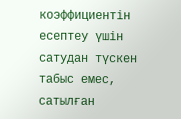коэффициентін есептеу үшін сатудан түскен табыс емес, сатылған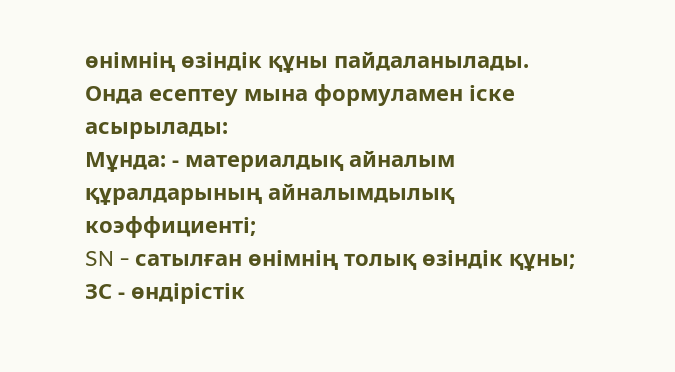өнімнің өзіндік құны пайдаланылады.
Онда есептеу мына формуламен іске асырылады:
Мұнда: - материалдық айналым құралдарының айналымдылық коэффициенті;
SN - сатылған өнімнің толық өзіндік құны;
ЗС - өндірістік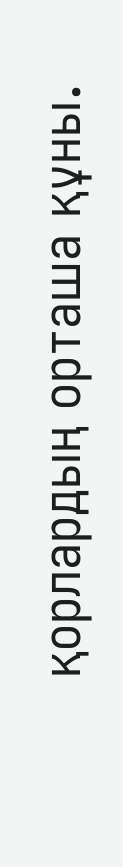қорлардың орташа құны.